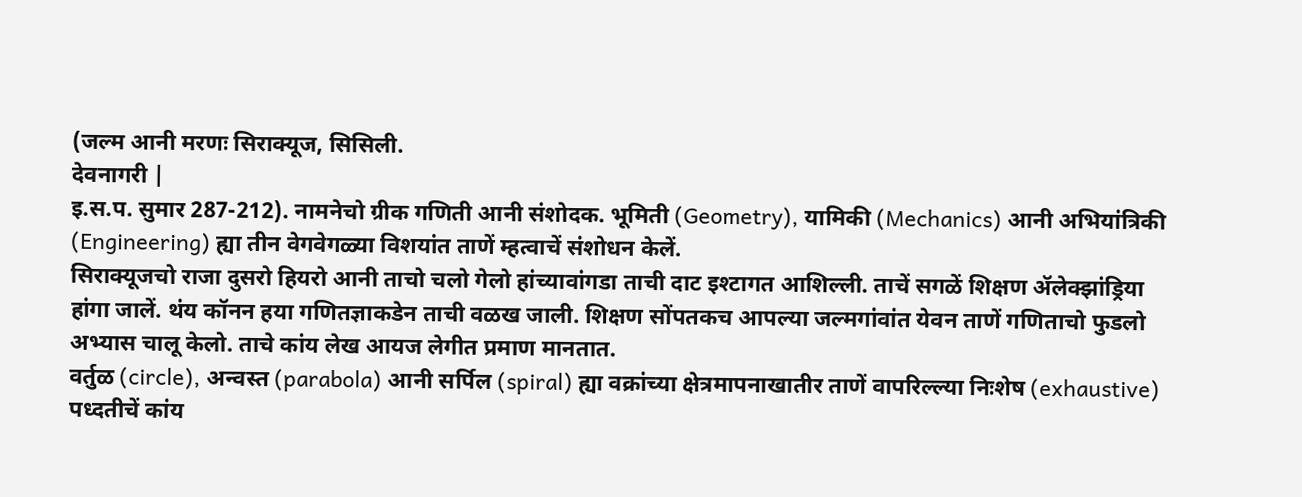(जल्म आनी मरणः सिराक्यूज, सिसिली.
देवनागरी |
इ.स.प. सुमार 287-212). नामनेचो ग्रीक गणिती आनी संशोदक. भूमिती (Geometry), यामिकी (Mechanics) आनी अभियांत्रिकी (Engineering) ह्या तीन वेगवेगळ्या विशयांत ताणें म्हत्वाचें संशोधन केलें.
सिराक्यूजचो राजा दुसरो हियरो आनी ताचो चलो गेलो हांच्यावांगडा ताची दाट इश्टागत आशिल्ली. ताचें सगळें शिक्षण ॲलेक्झांड्रिया हांगा जालें. थंय कॉनन हया गणितज्ञाकडेन ताची वळख जाली. शिक्षण सोंपतकच आपल्या जल्मगांवांत येवन ताणें गणिताचो फुडलो अभ्यास चालू केलो. ताचे कांय लेख आयज लेगीत प्रमाण मानतात.
वर्तुळ (circle), अन्वस्त (parabola) आनी सर्पिल (spiral) ह्या वक्रांच्या क्षेत्रमापनाखातीर ताणें वापरिल्ल्या निःशेष (exhaustive) पध्दतीचें कांय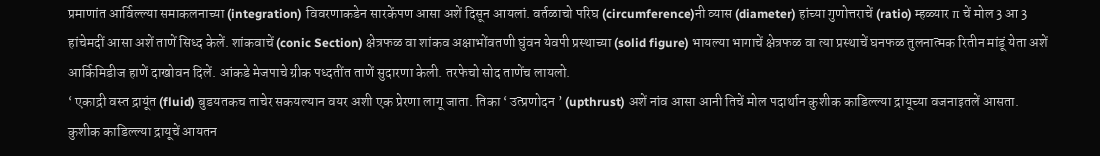प्रमाणांत आर्विल्ल्या समाकलनाच्या (integration) विवरणाकडेन सारकेंपण आसा अशें दिसून आयलां. वर्तळाचो परिघ (circumference)नी व्यास (diameter) हांच्या गुणोत्तराचें (ratio) म्हळ्यार π चें मोल 3 आ 3 हांचेमदीं आसा अशें ताणें सिध्द केलें. शांकवाचें (conic Section) क्षेत्रफळ वा शांकव अक्षाभोंवतणी घुंवन येवपी प्रस्थाच्या (solid figure) भायल्या भागाचें क्षेत्रफळ वा त्या प्रस्थाचें घनफळ तुलनात्मक रितीन मांडूं येता अशें आर्किमिडीज हाणें दाखोवन दिलें. आंकडे मेजपाचे ग्रीक पध्दतींत ताणें सुदारणा केली. तरफेचो सोद ताणेंच लायलो.
‘ एकाद्री वस्त द्रायूंत (fluid) बुडयतकच ताचेर सकयल्यान वयर अशी एक प्रेरणा लागू जाता. तिका ‘ उत्प्रणोदन ’ (upthrust) अशें नांव आसा आनी तिचें मोल पदार्थान कुशीक काडिल्ल्या द्रायूच्या वजनाइतलें आसता. कुशीक काडिल्ल्या द्रायूचें आयतन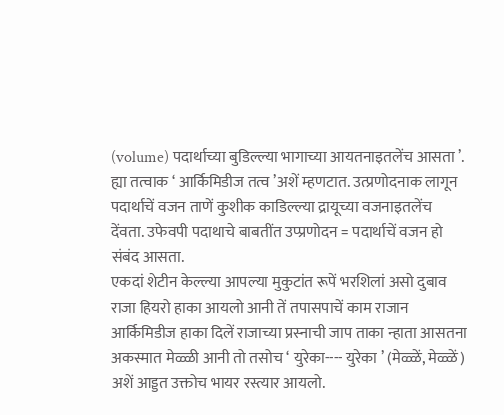(volume) पदार्थाच्या बुडिल्ल्या भागाच्या आयतनाइतलेंच आसता ’. ह्या तत्वाक ‘ आर्किमिडीज तत्व ’अशें म्हणटात. उत्प्रणोदनाक लागून पदार्थाचें वजन ताणें कुशीक काडिल्ल्या द्रायूच्या वजनाइतलेंच देंवता. उफेवपी पदाथाचे बाबतींत उप्प्रणोदन = पदार्थाचें वजन हो संबंद आसता.
एकदां शेटीन केल्ल्या आपल्या मुकुटांत रूपें भरशिलां असो दुबाव राजा हियरो हाका आयलो आनी तें तपासपाचें काम राजान आर्किमिडीज हाका दिलें राजाच्या प्रस्नाची जाप ताका न्हाता आसतना अकस्मात मेळ्ळी आनी तो तसोच ‘ युरेका---- युरेका ’ (मेळ्ळें, मेळ्ळें) अशें आड्डत उक्तोच भायर रस्त्यार आयलो.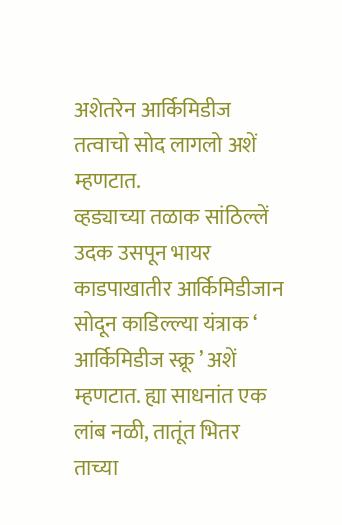अशेतरेन आर्किमिडीज तत्वाचो सोद लागलो अशें म्हणटात.
व्हड्याच्या तळाक सांठिल्लें उदक उसपून भायर काडपाखातीर आर्किमिडीजान सोदून काडिल्ल्या यंत्राक ‘ आर्किमिडीज स्क्रू ’ अशें म्हणटात. ह्या साधनांत एक लांब नळी, तातूंत भितर ताच्या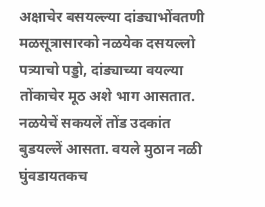अक्षाचेर बसयल्ल्या दांड्याभोंवतणी मळसूत्रासारको नळयेक दसयल्लो पत्र्याचो पड्डो, दांड्याच्या वयल्या तोंकाचेर मूठ अशे भाग आसतात. नळयेचें सकयलें तोंड उदकांत बुडयल्लें आसता. वयले मुठान नळी घुंवडायतकच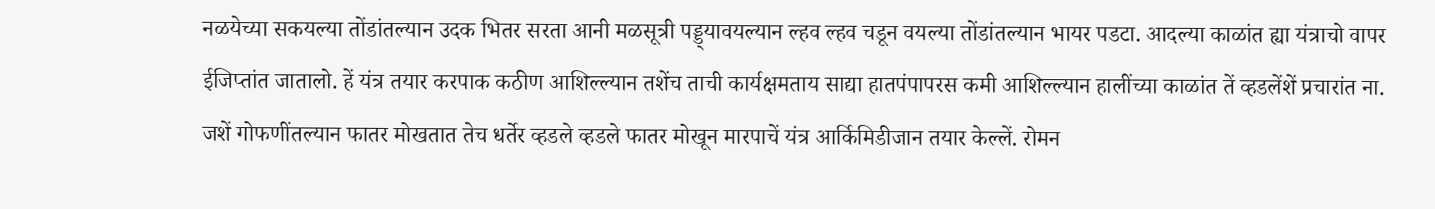नळयेच्या सकयल्या तोंडांतल्यान उदक भितर सरता आनी मळसूत्री पड्ड्यावयल्यान ल्हव ल्हव चडून वयल्या तोंडांतल्यान भायर पडटा. आदल्या काळांत ह्या यंत्राचो वापर ईजिप्तांत जातालो. हें यंत्र तयार करपाक कठीण आशिल्ल्यान तशेंच ताची कार्यक्षमताय साद्या हातपंपापरस कमी आशिल्ल्यान हालींच्या काळांत तें व्हडलेंशें प्रचारांत ना.
जशें गोफणींतल्यान फातर मोखतात तेच धर्तेर व्हडले व्हडले फातर मोखून मारपाचें यंत्र आर्किमिडीजान तयार केल्लें. रोमन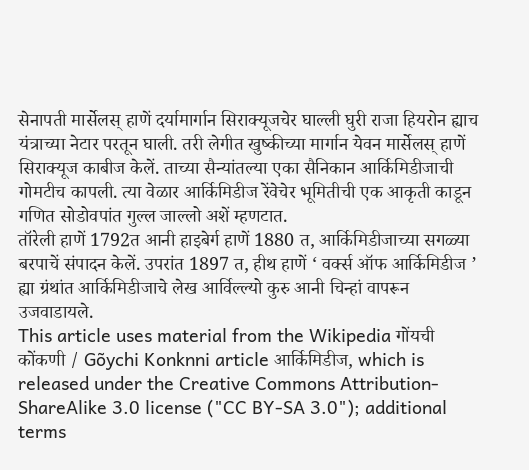सेनापती मार्सेलस् हाणें दर्यामार्गान सिराक्यूजचेर घाल्ली घुरी राजा हियरोन ह्याच यंत्राच्या नेटार परतून घाली. तरी लेगीत खुष्कीच्या मार्गान येवन मार्सेलस् हाणें सिराक्यूज काबीज केलें. ताच्या सैन्यांतल्या एका सैनिकान आर्किमिडीजाची गोमटीच कापली. त्या वेळार आर्किमिडीज रेंवेचेर भूमितीची एक आकृती काडून गणित सोडोवपांत गुल्ल जाल्लो अशें म्हणटात.
तॉरेली हाणें 1792त आनी हाइबेर्ग हाणें 1880 त, आर्किमिडीजाच्या सगळ्या बरपाचें संपादन केलें. उपरांत 1897 त, हीथ हाणें ‘ वर्क्स ऑफ आर्किमिडीज ’ ह्या ग्रंथांत आर्किमिडीजाचे लेख आर्विल्ल्यो कुरु आनी चिन्हां वापरून उजवाडायले.
This article uses material from the Wikipedia गोंयची कोंकणी / Gõychi Konknni article आर्किमिडीज, which is released under the Creative Commons Attribution-ShareAlike 3.0 license ("CC BY-SA 3.0"); additional terms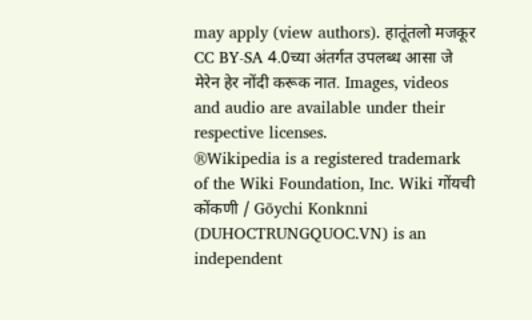may apply (view authors). हातूंतलो मजकूर CC BY-SA 4.0च्या अंतर्गत उपलब्ध आसा जे मेरेन हेर नोंदी करूक नात. Images, videos and audio are available under their respective licenses.
®Wikipedia is a registered trademark of the Wiki Foundation, Inc. Wiki गोंयची कोंकणी / Gõychi Konknni (DUHOCTRUNGQUOC.VN) is an independent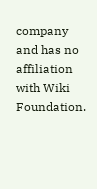company and has no affiliation with Wiki Foundation.